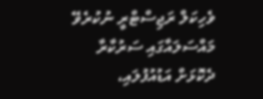ވެހިކަލް ރަޖިސްޓްރީ ނުކުރެވޭ މައްސަލައާގައި ސަރުކާރާ ދެކޮޅަށް އަޑުއުފުލައި،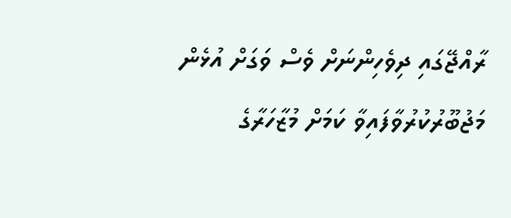ރާއްޖޭގައި ދިވެހިންނަށް ވެސް ވަގަށް އުޅެން މަޖުބޫރުކުރުވާފައިވާ ކަމަށް މުޒާހަރާގެ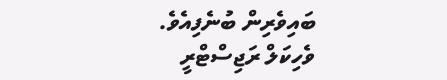ބައިވެރިން ބުނެފިއެވެ.
ވެހިކަލް ރަޖިސްޓްރީ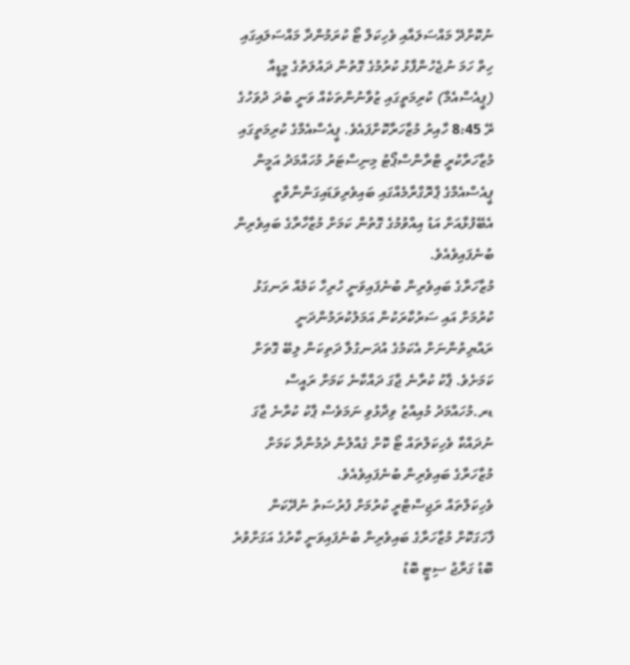ނުކޮށްދޭ މައްސަލައާއި ވެހިކަލް ޓޯ ކުރަމުންދާ މައްސަލައިގައި ހިތް ހަމަ ނުޖެހުންފާޅު ކުރުމުގެ ގޮތުން ދައުލަތުގެ މީޑީއާ (ޕީއެސްއެމް) ކުރިމަތީގައި ޒުވާނުންތަކެއް ވަނީ ބުދަ ދުވަހުގެ ރޭ 8:45 ހާއިރު މުޒާހަރާކޮށްފައެވެ. ޕީއެސްއެމްގެ ކުރިމަތީގައި މުޒާހަރާކުރީ ޓްރާންސްޕޯޓު މިނިސްޓަރު މުހައްމަދު އަމީން ޕީއެސްއެމްގެ ޕްރޮގްރާމެއްގައި ބައިވެރިވަޑައިގަންނާވާތީ އެބޭފުޅާއަށް އަޑު އިއްވުމުގެ ގޮތުން ކަމަށް މުޒާހާރާގެ ބައިވެރިން ބުނެފައިވެއެވެ.
މުޒާހަރާގެ ބައިވެރިން ބުނެފައިވަނީ ހުރިހާ ކަމެއް ރަނގަޅު ކުރުމަށް އައި ސަރުކާރަކުން އަމަލުކުރަމުންދަނީ ރައްޔިތުންނަށް އެކަމުގެ އުދަނގުލާ ދަތިކަން ލިބޭ ގޮތަށް ކަމަށެވެ. ޕާކު ކުރާނެ ޖާގަ ދައްކާނެ ކަމަށް ރައީސް ޑރ.މުހައްމަދު މުއިއްޒު ވިދާޅުވި ނަމަވެސް ޕާކު ކުރާނެ ޖާގަ ނުދައްކާ ވެހިކަލްތައް ޓޯ ކޮށް ގެއްލުން ދެމުންދާ ކަމަށް މުޒާހަރާގެ ބައިވެރިން ބުނެފައިވެއެވެ.
ވެހިކަލްތައް ރަޖިސްޓްރީ ކުރުމަށް ފުރުސަތު ނުދޭކަން ފާހަގަކޮށް މުޒާހަރާގެ ބައިވެރިން ބުނެފައިވަނީ ކާރުގެ އަގަށްވުރެ ބޮޑު ގަރާޖު ސިޓީ ބޮޑު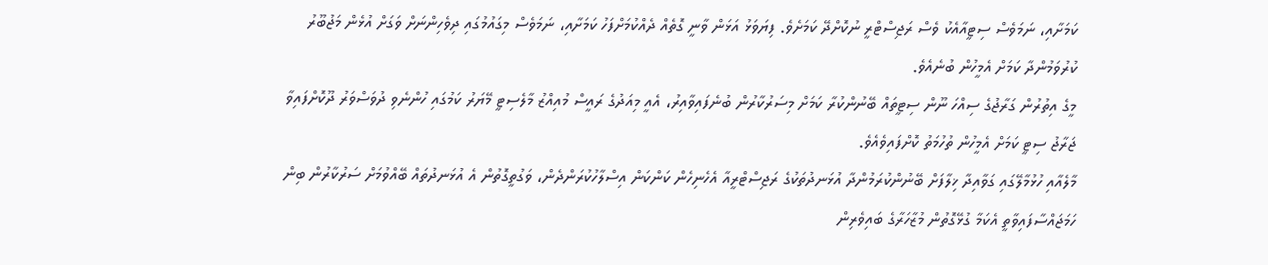ކަމަށާއި، ނަމަވެސް ސިޓީއާއެކު ވެސް ރަޖިސްޓްރީ ނުކޮށްދޭ ކަމަށެވެ. ފިޔަވަޅު އަޅަން ވާނީ ގޮތެއް ދެއްކުމަށްފަހު ކަމަށާއި، ނަމަވެސް މިގައުމުގައި ދިވެހިންނަށް ވަގަށް އުޅެން މަޖުބޫރު ކުރުވަމުންދާ ކަމަށް އެމީހުން ބުނެއެވެ.
މީގެ އިތުރުން ގަރާޖުގެ ސިއްހަ ނޫން ސިޓީތައް ބޭނުންކުރާ ކަމަށް މިސަރުކާރުން ބުނެފައިވާއިރު، އެއީ މިއަދުގެ ރައީސް މުއިއްޒު މާލެސިޓީ މޭޔަރު ކަމުގައި ހުންނެވި ދުވަސްވަރު ދޫކޮށްފައިވާ ޖަރާޖު ސިޓީ ކަމަށް އެމީހުން ތުހުމަތު ކޮށްފައިވެއެވެ.
މާލެއާއި ހުޅުމާލޭގައި ގަވާއިދާ ޚިލާފަށް ބޭނުންކުރަމުންދާ އުޅަނދުތަކުގެ ރަޖިސްޓްރީއާ އެހެނިހެން ކަންކަން އިސްލާހުކުރަންދެން، ވަގުތީގޮތުން އެ އުޅަނދުތައް ބޭއްވުމަށް ސަރުކާރުން ބިން ހަމަޖައްސާފައިވާތީ އެކަމާ ގުޅޭގޮތުން މުޒާހަރާގެ ބައިވެރިން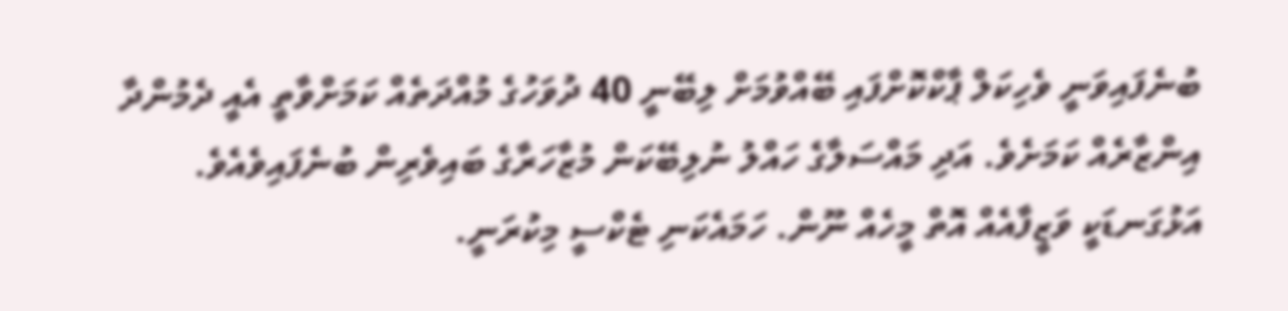ބުނެފައިވަނީ ވެހިކަލް ޕާކްކޮށްފައި ބޭއްވުމަށް ލިބޭނީ 40 ދުވަހުގެ މުއްދަތެއް ކަމަށްވާތީ އެއީ ދެމުންދާ އިންޒާރެއް ކަމަށެވެ. އަދި މައްސަލާގެ ހައްލު ނުލިބޭކަން މުޒާހަރާގެ ބައިވެރިން ބުނެފައިވެއެވެ.
އަޅުގަނޑަކީ ވަޒީފާއެއް އޮތް މީހެއް ނޫން. ހަމައެކަނި ޓެކްސީ މިކުރަނީ.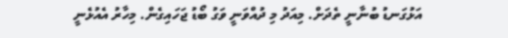އަޅުގަނޑު ބުނާނީ ތެދަށް. މިއަދު މި ދުއްވަނީ ވަގު ބޯޑު ޖަހައިގެން. މިހާރު އެއުޅެނީ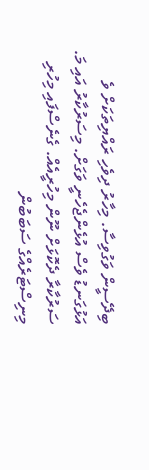ބިދޭސީން ވަގުވިސާ. މިހާރު ދިވެހި ރައްޔިތަކަށް ވެ އަޅުގަނޑު ވެސް އުޅެންޖެހެނީ ވަގަށް. މިސަރުކާރު އައި މަ. ސަރުކާރާ ދެކޮޅަށް ނޫން މިހުރީއެއް. ގެނެސްފައި މިހުރި މިނިސްޓަރެއްގެ ސަބަބުން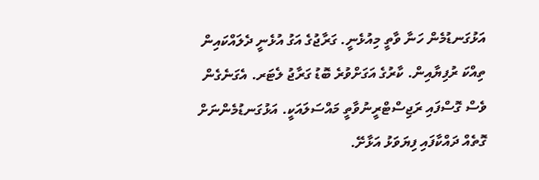އަޅުގަނޑުމެން ހަނާ ވާތީ މިއުޅެނީ. ގަރާޖުގެ އަގު އުޅެނީ ދެލައްކައިން ތިއްކަ ރުފިޔާއިން. ކާރުގެ އަގަށްވުރެ ބޮޑު ގަރާޖު ލެޓަރ. އެގަނެގެން ވެސް ގޮސްފައި ރަޖިސްޓްރީނުވާތީ މައްސަލައަކީ. އަޅުގަނޑުމެންނަށް ގޮތެއް ދައްކާފައި ފިޔަވަޅު އަޅާށޭ.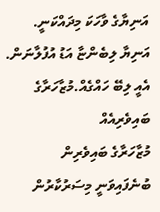އަނިޔާގެ ވާހަކަ މިދައްކަނީ. އަނިޔާ ލިބެންޏާ އަޑު އުފުލާނަން. އެއީ ލިބޭ ހައްގެއް.މުޒާހަރާގެ ބައިވެރިއެއް
މުޒާހަރާގެ ބައިވެރިން ބުނެފައިވަނީ މިސަރުކާރުން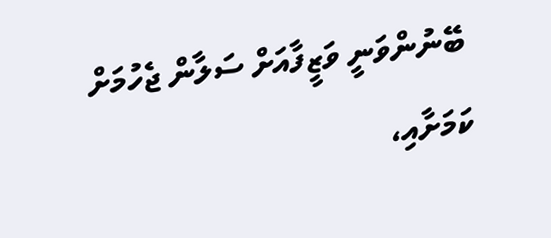ބޭނުންވަނީ ވަޒީފާއަށް ސަލާން ޖެހުމަށް ކަމަށާއި،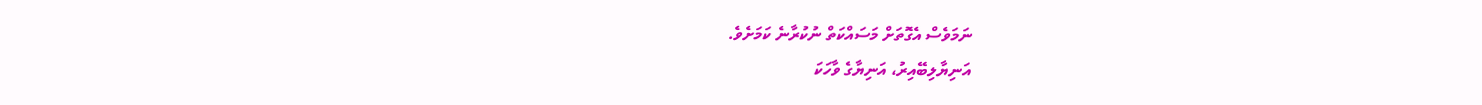ނަމަވެސް އެގޮތަށް މަސައްކަތް ނުކުރާނެ ކަމަށެވެ.
އަނިޔާލިބޭއިރު، އަނިޔާގެ ވާހަކަ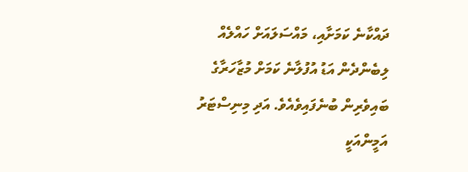ދައްކާނެ ކަމަށާއި، މައްސަލައަށް ހައްލެއް ލިބެންދެން އަޑު އުފުލާނެ ކަމަށް މުޒާހަރާގެ ބައިވެރިން ބުނެފައިވެއެވެ. އަދި މިނިސްޓަރު އަމީންއަކީ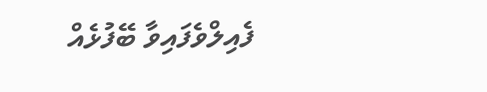ފެއިލްވެފައިވާ ބޭފުޅެއް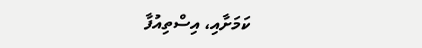ކަމަށާއި، އިސްތިއުފާ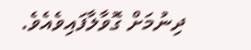ދިނުމަށް ގޮވާލާފައިވެއެވެ.